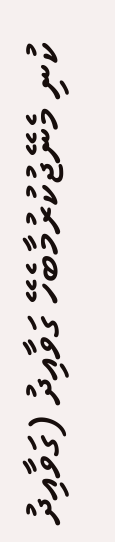ކުނި މެނޭޖުކުރުމާބެހޭ ގަވާއިދު (ގަވާއިދު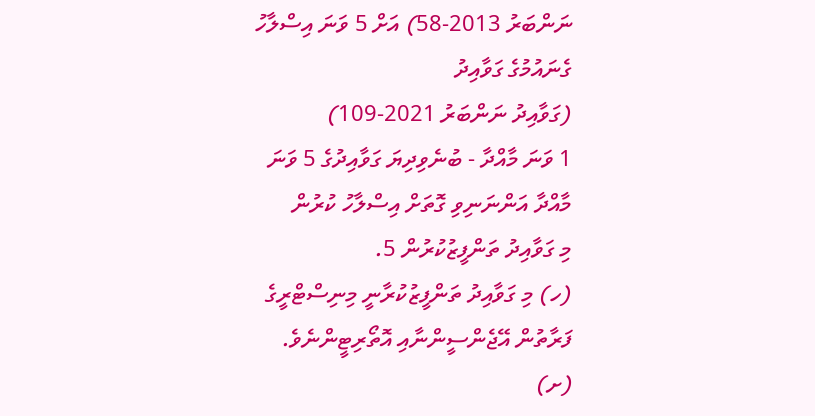ނަންބަރު 2013-58) އަށް 5 ވަނަ އިސްލާހު ގެނައުމުގެ ގަވާއިދު
(ގަވާއިދު ނަންބަރު 2021-109)
1 ވަނަ މާއްދާ - ބުނެވިދިޔަ ގަވާއިދުގެ 5 ވަނަ މާއްދާ އަންނަނިވި ގޮތަށް އިސްލާހު ކުރުން
މި ގަވާއިދު ތަންފީޒުކުރުން 5.
(ހ) މި ގަވާއިދު ތަންފީޒުކުރާނީ މިނިސްޓްރީގެ ފަރާތުން އޭޖެންސީންނާއި އޮތޯރިޓީންނެވެ.
(ށ)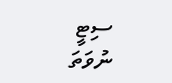ސިޓީ ނުވަތަ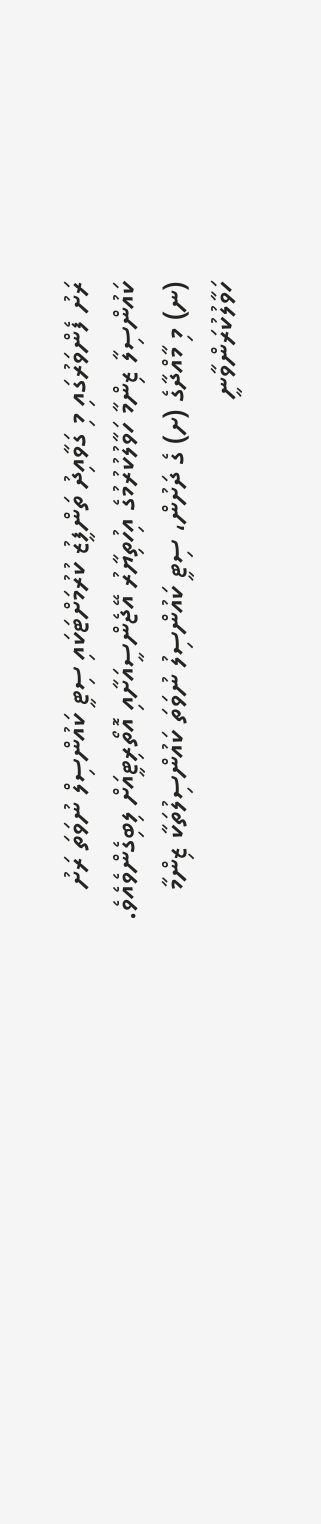ރަށު ފެންވަރުގައި މި ގަވާއިދު ތަންފީޒު ކުރުމަށްޓަކައި ސިޓީ ކައުންސިލް ނުވަތަ ރަށު ކައުންސިލާ ޒިންމާ ހަވާލުކުރުމުގެ އިހުތިޔާރު އޭޖެންސީއަށާއި އޮތޯރިޓީއަށް ލިބިގެންވެއެވެ.
(ނ) މި މާއްދާގެ (ށ) ގެ ދަށުން، ސިޓީ ކައުންސިލު ނުވަތަ ކައުންސިލުތަކާ ޒިންމާ ހަވާލުކުރަންވާނީ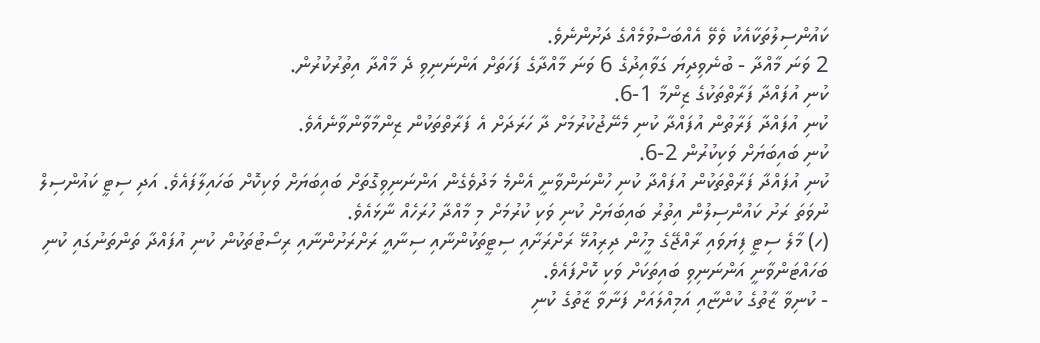ކައުންސިލުތަކާއެކު ވެވޭ އެއްބަސްވުމެއްގެ ދަށުންނެވެ.
2 ވަނަ މާއްދާ - ބުނެވިދިޔަ ގަވާއިދުގެ 6 ވަނަ މާއްދާގެ ފަހަތަށް އަންނަނިވި ދެ މާއްދާ އިތުރުކުރުން.
ކުނި އުފައްދާ ފަރާތްތަކުގެ ޒިންމާ 1-6.
ކުނި އުފައްދާ ފަރާތުން އުފައްދާ ކުނި މެނޭޖުކުރުމަށް ދާ ހަރަދަށް އެ ފަރާތްތަކުން ޒިންމާވާންވާނެއެވެ.
ކުނި ބައިބަޔަށް ވަކިކުރުން 2-6.
ކުނި އުފައްދާ ފަރާތްތަކުން އުފައްދާ ކުނި ހުންނަންވާނީ އެންމެ މަދުވެގެން އަންނަނިވިގޮތަށް ބައިބަޔަށް ވަކިކޮށް ބަހައިލާފައެވެ. އަދި ސިޓީ ކައުންސިލް ނުވަތަ ރަށު ކައުންސިލުން އިތުރު ބައިބަޔަށް ކުނި ވަކި ކުރުމަށް މި މާއްދާ ހުރަހެއް ނާޅައެވެ.
(ހ) މާލެ ސިޓީ ފިޔަވައި ރާއްޖޭގެ މީހުން ދިރިއުޅޭ ރަށްރަށާއި ސިޓީތަކުންނާއި ސިނާއީ ރަށްރަށުންނާއި ރިސޯޓުތަކުން ކުނި އުފައްދާ ތަންތަނުގައި ކުނި ބަހައްޓަންވާނީ އަންނަނިވި ބައިތަކަށް ވަކި ކޮށްފައެވެ.
- ކުނިވާ ޒާތުގެ ކުންޏާއި އަމިއްލައަށް ފަނާވާ ޒާތުގެ ކުނި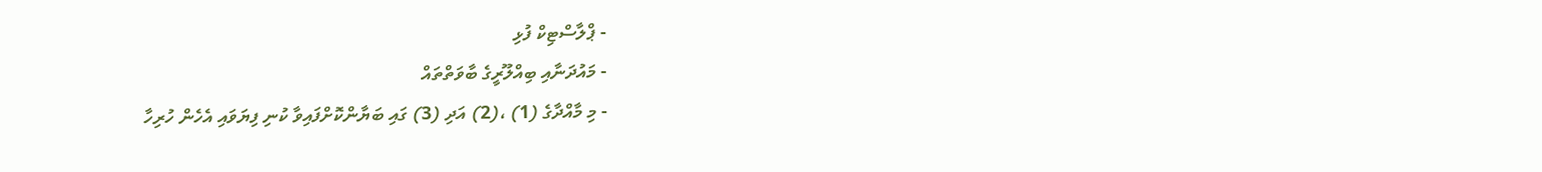- ޕްލާސްޓިކް ފުޅި
- މައުދަނާއި ބިއްލޫރީގެ ބާވަތްތައް
- މި މާއްދާގެ (1) ،(2) އަދި (3) ގައި ބަޔާންކޮށްފައިވާ ކުނި ފިޔަވައި އެހެން ހުރިހާ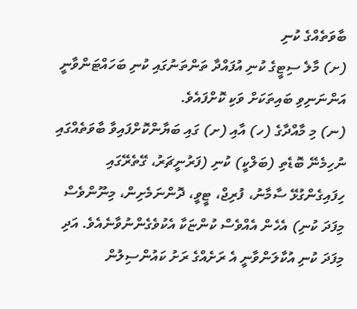ބާވަތެއްގެ ކުނި
(ށ) މާލެ ސިޓީގެ ކުނި އުފައްދާ ތަންތަނުގައި ކުނި ބަހައްޓަންވާނީ އަންނަނިވި ބައިތަކަށް ވަކި ކޮށްފައެވެ.
(ނ) މި މާއްދާގެ (ހ) އާއި (ށ) ގައި ބަޔާންކޮށްފައިވާ ބާވަތެއްގައި ނުހިމެނޭ ބޮޑެތި (ބަލްކީ) ކުނި (ފަރުނީޗަރު، ގޭތެރޭގައި ހިފައިގެންގުޅޭ ސާމާނު، ފުރިޖް، ޓީވީ، ދޮންނަމެށިން، މިނޫންވެސް މިފަދަ ކުނި) އެހެން އެއްވެސް ކުންޏަކާ އެކުވެގެންނުވާނެއެވެ. އަދި މިފަދަ ކުނި އުކާލަންވާނީ އެ ރަށެއްގެ ރަށު ކައުންސިލުން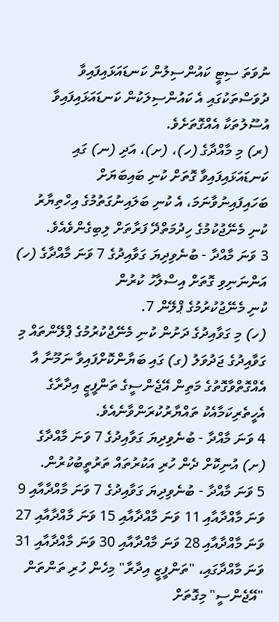ނުވަތަ ސިޓީ ކައުންސިލުން ކަނޑައަޅައިފައިވާ ދުވަސްތަކުގައި އެ ކައުންސިލަކުން ކަނޑައަޅައިފައިވާ އުސޫލުތަކާ އެއްގޮތަށެވެ.
(ރ) މި މާއްދާގެ (ހ)، (ށ)، އަދި (ނ) ގައި ކަނޑައަޅައިފައިވާ ގޮތަށް ކުނި ބައިބަޔަށް ބަހައިފައިނުވާނަމަ، އެ ކުނި ބަލައިނުގަތުމުގެ އިހްތިޔާރު ކުނި މެނޭޖުކުމުގެ ހިދުމަތްދޭ ފަރާތަށް ލިބިގެންވެއެވެ.
3 ވަނަ މާއްދާ - ބުނެވިދިޔަ ގަވާއިދުގެ 7 ވަނަ މާއްދާގެ (ހ) އަންނަނިވި ގޮތަށް އިސްލާހު ކުރުން
ކުނި މެނޭޖުކުރުމުގެ ޕްލޭން 7.
(ހ) މި ގަވާއިދުގެ ދަށުން ކުނި މެނޭޖުކުރުމުގެ ޕްލޭންތައް މި ގަވާއިދުގެ ޖަދުވަލު (ގ) ގައި ބަޔާންކޮށްފައިވާ ނަމޫނާ އާ އެއްގޮތްވާގޮތުގެ މަތިން އޭޖެންސީގެ ތަންފީޒީ އިދާރާގެ އެހީތެރިކަމާއެކު ތައްޔާރުކުރަންވާނެއެވެ.
4 ވަނަ މާއްދާ - ބުނެވިދިޔަ ގަވާއިދުގެ 7 ވަނަ މާއްދާގެ (ށ) އުނިކޮށް ދެން ހުރި އަކުރުތައް ތަރުތީބުކުރުން.
5 ވަނަ މާއްދާ - ބުނެވިދިޔަ ގަވާއިދުގެ 7 ވަނަ މާއްދާއާއި 9 ވަނަ މާއްދާއާއި 11 ވަނަ މާއްދާއާއި 15 ވަނަ މާއްދާއާއި 27 ވަނަ މާއްދާއާއި 28 ވަނަ މާއްދާއާއި 30 ވަނަ މާއްދާއާއި 31 ވަނަ މާއްދާގައި، "ތަންފީޒީ އިދާރާ" މިހެން ހުރި ތަންތަން "އޭޖެންސީ" މިގޮތަށް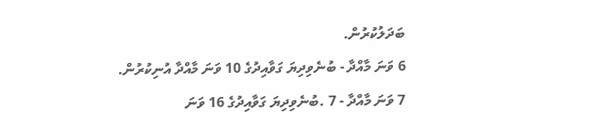ބަދަލުކުރުން.
6 ވަނަ މާއްދާ - ބުނެވިދިޔަ ގަވާއިދުގެ 10 ވަނަ މާއްދާ އުނިކުރުން.
7 ވަނަ މާއްދާ - 7 .ބުނެވިދިޔަ ގަވާއިދުގެ 16 ވަނަ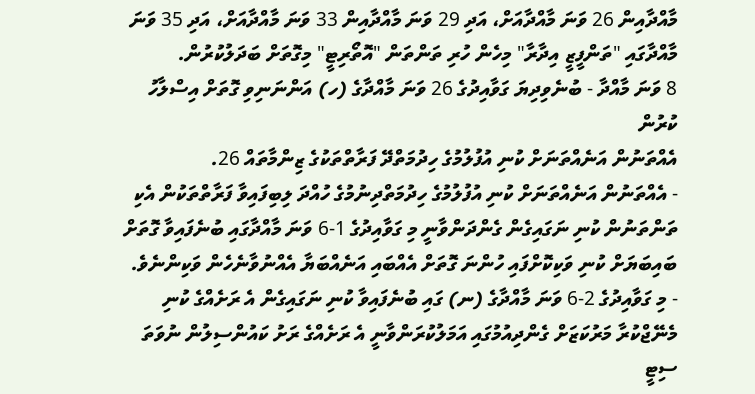މާއްދާއިން 26 ވަނަ މާއްދާއަށް، އަދި 29 ވަނަ މާއްދާއިން 33 ވަނަ މާއްދާއަށް، އަދި 35 ވަނަ މާއްދާގައި "ތަންފީޒީ އިދާރާ" މިހެން ހުރި ތަންތަން "އޮތޯރިޓީ" މިގޮތަށް ބަދަލުކުރުން.
8 ވަނަ މާއްދާ - ބުނެވިދިޔަ ގަވާއިދުގެ 26 ވަނަ މާއްދާގެ (ހ) އަންނަނިވި ގޮތަށް އިސްލާހު ކުރުން
އެއްތަނުން އަނެއްތަނަށް ކުނި އުފުލުމުގެ ހިދުމަތްދޭ ފަރާތްތަކުގެ ޒިންމާތައް 26.
- އެއްތަނުން އަނެއްތަނަށް ކުނި އުފުލުމުގެ ހިދުމަތްދިނުމުގެ ހުއްދަ ލިބިފައިވާ ފަރާތްތަކުން އެކި ތަންތަނުން ކުނި ނަގައިގެން ގެންދަންވާނީ މި ގަވާއިދުގެ 1-6 ވަނަ މާއްދާގައި ބުނެފައިވާ ގޮތަށް ބައިބަޔަށް ކުނި ވަކިކޮށްފައި ހުންނަ ގޮތަށް އެއްބައި އަނެއްބަޔާ އެއްނުވާނެހެން ވަކިންނެވެ.
- މި ގަވާއިދުގެ 2-6 ވަނަ މާއްދާގެ (ނ) ގައި ބުނެފައިވާ ކުނި ނަގައިގެން އެ ރަށެއްގެ ކުނި މެނޭޖްކުރާ މަރުކަޒަށް ގެންދިއުމުގައި އަމަލުކުރަންވާނީ އެ ރަށެއްގެ ރަށު ކައުންސިލުން ނުވަތަ ސިޓީ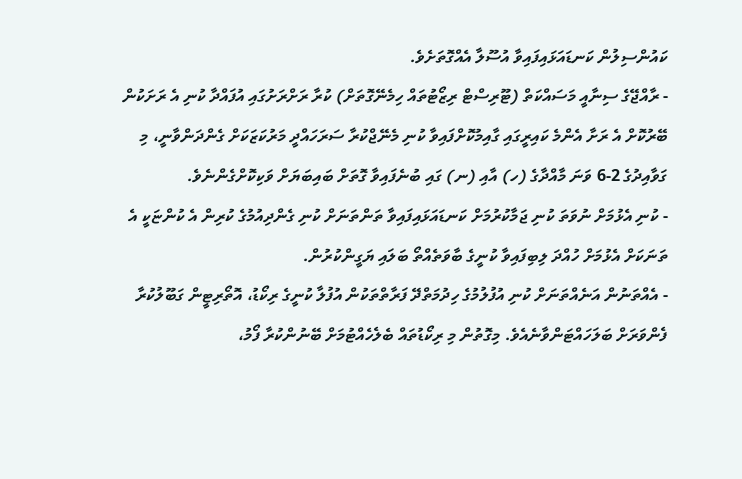ކައުންސިލުން ކަނޑައަޅައިފައިވާ އުސޫލާ އެއްގޮތަށެވެ.
- ރާއްޖޭގެ ސިނާއީ މަސައްކަތް (ޓޫރިސްޓް ރިޒޯޓުތައް ހިމެނޭގޮތަށް) ކުރާ ރަށްރަށުގައި އުފައްދާ ކުނި އެ ރަށަކުން ބޭރުކޮށް އެ ރަށާ އެންމެ ކައިރީގައި ގާއިމުކޮށްފައިވާ ކުނި މެނޭޖްކުރާ ސަރަހައްދީ މަރުކަޒަކަށް ގެންދަންވާނީ، މި ގަވާއިދުގެ 2-6 ވަނަ މާއްދާގެ (ހ) އާއި (ނ) ގައި ބުނެފައިވާ ގޮތަށް ބައިބަޔަށް ވަކިކޮށްގެންނެވެ.
- ކުނި އެޅުމަށް ނުވަތަ ކުނި ޖަމާކުރުމަށް ކަނޑައަޅައިފައިވާ ތަންތަނަށް ކުނި ގެންދިއުމުގެ ކުރިން އެ ކުންޏަކީ އެ ތަނަކަށް އެޅުމަށް ހުއްދަ ލިބިފައިވާ ކުނީގެ ބާވަތެއްތޯ ބަލައި ޔަގީންކުރުން.
- އެއްތަނުން އަނެއްތަނަށް ކުނި އުފުލުމުގެ ހިދުމަތްދޭ ފަރާތްތަކުން އުފުލާ ކުނީގެ ރިކޯޑު، އޮތޯރިޓީން ގަބޫލުކުރާ ފެންވަރަށް ބަލަހައްޓަންވާނެއެވެ. މިގޮތުން މި ރިކޯޑުތައް ބެލެހެއްޓުމަށް ބޭނުންކުރާ ފޯމު،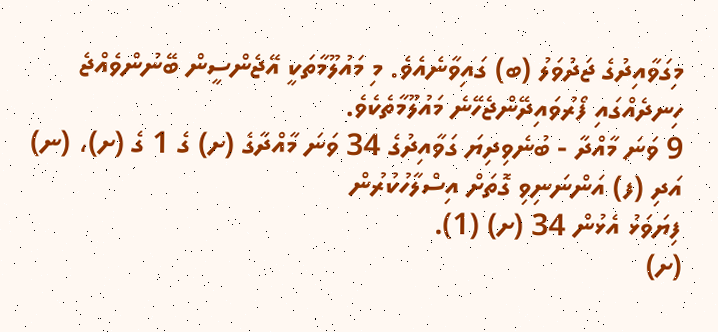މިގަވާއިދުގެ ޖަދުވަލު (ބ) ގައިވާނެއެވެ. މި މައުލޫމާތަކީ އޭޖެންސީން ބޭނުންވެއްޖެ ހިނދެއްގައި ފޯރުވައިދޭންޖެހޭނެ މައުލޫމާތެކެވެ.
9 ވަނަ މާއްދާ - ބުނެވިދިޔަ ގަވާއިދުގެ 34 ވަނަ މާއްދާގެ (ށ) ގެ 1 ގެ (ށ)، (ނ) އަދި (ފ) އަންނަނިވި ގޮތަށް އިސްލާހުކުރުން
ފިޔަވަޅު އެޅުން 34 (ށ) (1).
(ށ)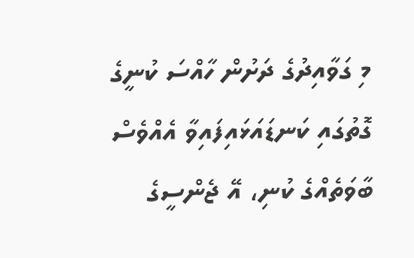މި ގަވާއިދުގެ ދަށުން ހާއްސަ ކުނީގެ ގޮތުގައި ކަނޑައަޅައިފައިވާ އެއްވެސް ބާވަތެއްގެ ކުނި، އޭ ޖެންސީގެ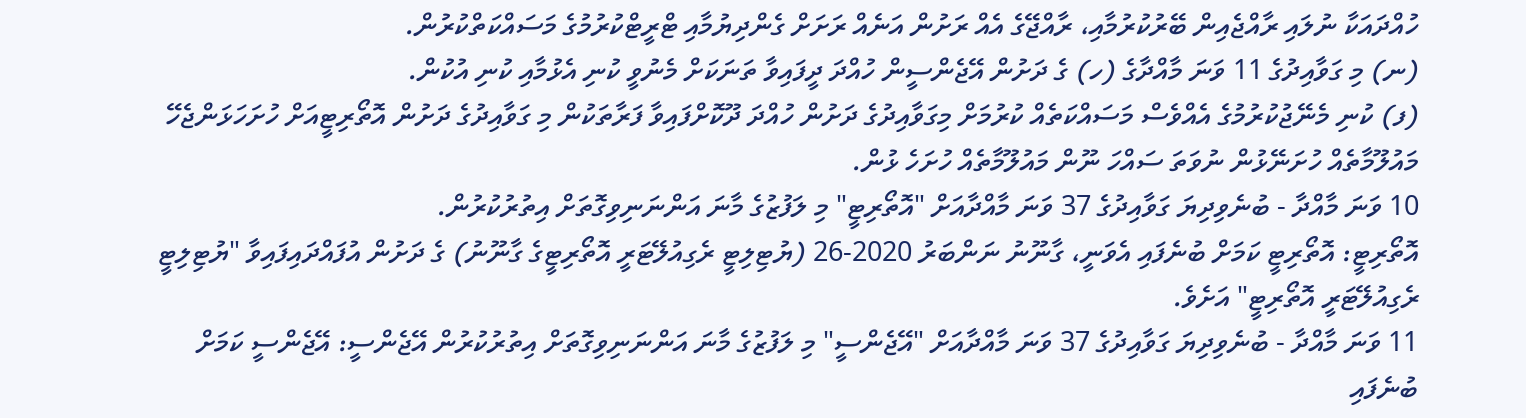ހުއްދައަކާ ނުލައި ރާއްޖެއިން ބޭރުކުރުމާއި، ރާއްޖޭގެ އެއް ރަށުން އަނެއް ރަށަށް ގެންދިޔުމާއި ޓްރީޓްކުރުމުގެ މަސައްކަތްކުރުން.
(ނ) މި ގަވާއިދުގެ 11 ވަނަ މާއްދާގެ (ހ) ގެ ދަށުން އޭޖެންސީން ހުއްދަ ދީފައިވާ ތަނަކަށް މެނުވީ ކުނި އެޅުމާއި ކުނި އުކުން.
(ފ) ކުނި މެނޭޖުކުރުމުގެ އެއްވެސް މަސައްކަތެއް ކުރުމަށް މިގަވާއިދުގެ ދަށުން ހުއްދަ ދޫކޮށްފައިވާ ފަރާތަކުން މި ގަވާއިދުގެ ދަށުން އޮތޯރިޓީއަށް ހުށަހަޅަންޖެހޭ މައުލޫމާތެއް ހުށަނޭޅުން ނުވަތަ ސައްހަ ނޫން މައުލޫމާތެއް ހުށަހެ ޅުން.
10 ވަނަ މާއްދާ - ބުނެވިދިޔަ ގަވާއިދުގެ 37 ވަނަ މާއްދާއަށް "އޮތޯރިޓީ" މި ލަފުޒުގެ މާނަ އަންނަނިވިގޮތަށް އިތުރުކުރުން.
އޮތޯރިޓީ: އޮތޯރިޓީ ކަމަށް ބުނެފައި އެވަނީ، ގާނޫނު ނަންބަރު 2020-26 (ޔުޓިލިޓީ ރެގިއުލޭޓަރީ އޮތޯރިޓީގެ ގާނޫނު) ގެ ދަށުން އުފައްދައިފައިވާ "ޔުޓިލިޓީ ރެގިއުލޭޓަރީ އޮތޯރިޓީ" އަށެވެ.
11 ވަނަ މާއްދާ - ބުނެވިދިޔަ ގަވާއިދުގެ 37 ވަނަ މާއްދާއަށް "އޭޖެންސީ" މި ލަފުޒުގެ މާނަ އަންނަނިވިގޮތަށް އިތުރުކުރުން އޭޖެންސީ: އޭޖެންސީ ކަމަށް ބުނެފައި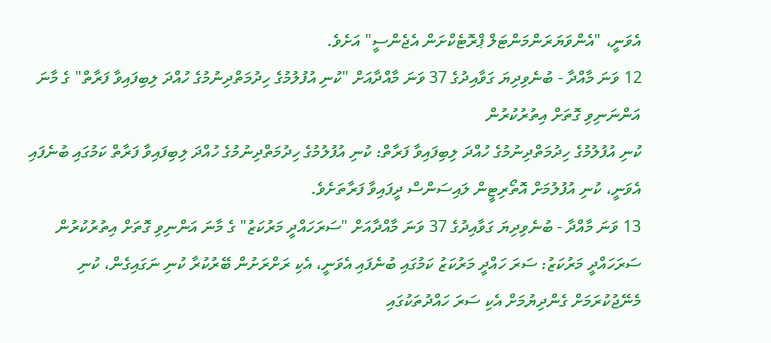އެވަނީ، "އެންވަޔަރަންމަންޓަލް ޕްރޮޓެކްށަން އެޖެންސީ" އަށެވެ.
12 ވަނަ މާއްދާ - ބުނެވިދިޔަ ގަވާއިދުގެ 37 ވަނަ މާއްދާއަށް "ކުނި އުފުލުމުގެ ހިދުމަތްދިނުމުގެ ހުއްދަ ލިބިފައިވާ ފަރާތް" ގެ މާނަ އަންނަނިވި ގޮތަށް އިތުރުކުރުން
ކުނި އުފުލުމުގެ ހިދުމަތްދިނުމުގެ ހުއްދަ ލިބިފައިވާ ފަރާތް: ކުނި އުފުލުމުގެ ހިދުމަތްދިނުމުގެ ހުއްދަ ލިބިފައިވާ ފަރާތް ކަމުގައި ބުނެފައި އެވަނީ، ކުނި އުފުލުމަށް އޮތޯރިޓީން ލައިސަންސް ދީފައިވާ ފަރާތަށެވެ.
13 ވަނަ މާއްދާ - ބުނެވިދިޔަ ގަވާއިދުގެ 37 ވަނަ މާއްދާއަށް "ސަރަހައްދީ މަރުކަޒު" ގެ މާނަ އަންނިވި ގޮތަށް އިތުރުކުރުން ސަރަހައްދީ މަރުކަޒު: ސަރަ ހައްދީ މަރުކަޒު ކަމުގައި ބުނެފައި އެވަނީ، އެކި ރަށްރަށުން ބޭރުކުރާ ކުނި ނަގައިގެން، ކުނި މެނޭޖުކުރަމަށް ގެންދިޔުމަށް އެކި ސަރަ ހައްދުތަކުގައި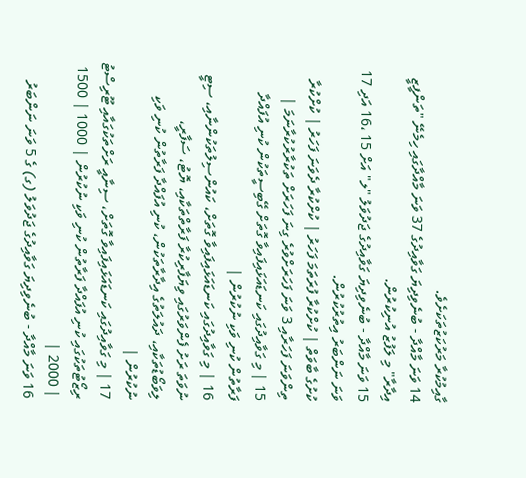ގާއިމުކުރާ މަރުކަޒުތަކަށެވެ.
14 ވަނަ މާއްދާ - ބުނެވިދިޔަ ގަވާއިދުގެ 37 ވަނަ މާއްދާގައި ހިމެނޭ "ތަންފީޒީ އިދާރާ" މި ލަފުޒު އުނިކުރުން.
15 ވަނަ މާއްދާ - ބުނެވިދިޔަ ގަވާއިދުގެ ޖަދުވަލު "ލ" އަށް 15 ،16 އަދި 17 ވަނަ ނަންބަރު އިތުރުކުރުން.
ކުށުގެ ބާވަތް | ކުށްކުރާ ފުރަތަމަ ފަހަރު | ކުށްކުރާ ދެވަނަ ފަހަރު | ކުށްކުރާ ތިންވަނަ ފަހަރާއި 3 ވަނަ ފަހަރަށްވުރެ ގިނަ ފަހަރަށް ތަކުރާރުކުރާނަމަ |
15 | މި ގަވާއިދުގައި ކަނޑައަޅައިފައިވާ ގޮތަށް ގޭބިސީތަކުން ކުނި އުފައްދާ ފަރާތުން ކުނި ވަކި ނުކުރުން |
16 | މި ގަވާއިދުގައި ކަނޑައަޅައިފައިވާ ގޮތަށް، ކައުންސިލުތަކުންނާއި، ސިޓީ ނުވަތަ ރަށު ފެންވަރުގައި ވިޔަފާރިކުރާ ފަރާތްތަކާއި، ޔޮޓު، ސަފާރީ، ލިވަބޯޑުތަކާއި، ދައުލަތުގެ އިދާރާތަކުން، ކުނި އުފައްދާ ފަރާތުން ކުނި ވަކި ނުކުރުން |
17 | މި ގަވާއިދުގައި ކަނޑައަޅައިފައިވާ ގޮތަށް، ސިނާއީ ރަށްތަކުގައާއި ޓޫރިސްޓު ރިޒޯޓުތަކުގައި ކުނި އުފައްދާ ފަރާތުން ކުނި ވަކި ނުކުރުން | 1000 | 1500 | 2000 |
16 ވަނަ މާއްދާ - ބުނެވިދިޔަ ގަވާއިދުގެ ޖަދުވަލު (ގ) ގެ 5 ވަނަ ނަންބަރު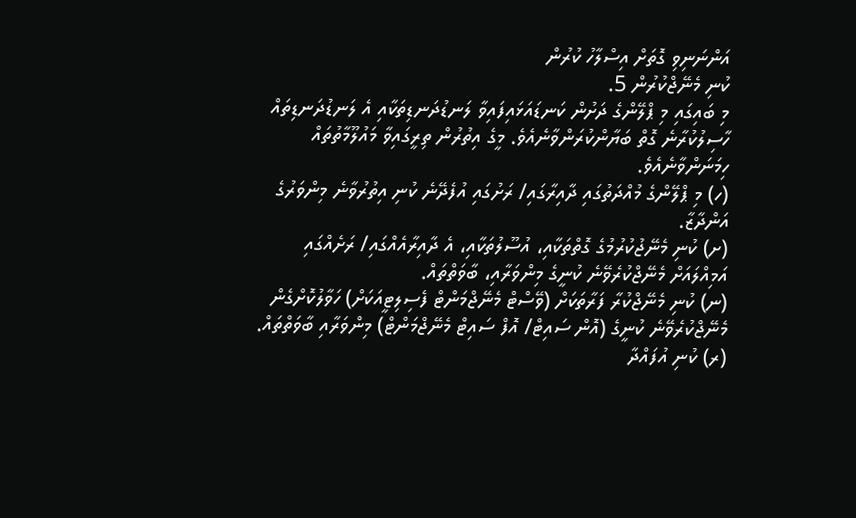އަންނަނިވި ގޮތަށް އިސްލާހު ކުރުން
ކުނި މެނޭޖްކުރުން 5.
މި ބައިގައި މި ޕްލޭންގެ ދަށުން ކަނޑައަޅައިފައިވާ ލަނޑުދަނޑިތަކާއި އެ ލަނޑުދަނޑިތައް ހާސިލުކުރާނެ ގޮތް ބަޔާންކުރަންވާނެއެވެ. މީގެ އިތުރުން ތިރީގައިވާ މައުލޫމާތުތައް ހިމަނަންވާނެއެވެ.
(ހ) މި ޕްލޭންގެ މުއްދަތުގައި ދާއިރާގައި/ ރަށުގައި އުފެދޭނެ ކުނި އިތުރުވާނެ މިންވަރުގެ އަންދާޒާ.
(ށ) ކުނި މެނޭޖުކުރުމުގެ ގޮތްތަކާއި، އުސޫލުތަކާއި، އެ ދާއިރާއެއްގައި/ ރަށެއްގައި އަމިއްލައަށް މެނޭޖްކުރެވޭނެ ކުނީގެ މިންވަރާއި، ބާވަތްތައް.
(ނ) ކުނި މެނޭޖްކުރާ ފަރާތަކަށް (ވޭސްޓް މެނޭޖްމަންޓް ފެސިލިޓީއަކަށް) ހަވާލުކޮށްގެން މެނޭޖްކުރެވޭނެ ކުނީގެ (އޮން ސައިޓް/ އޮފް ސައިޓް މެނޭޖްމަންޓް) މިންވަރާއި ބާވަތްތައް.
(ރ) ކުނި އުފައްދާ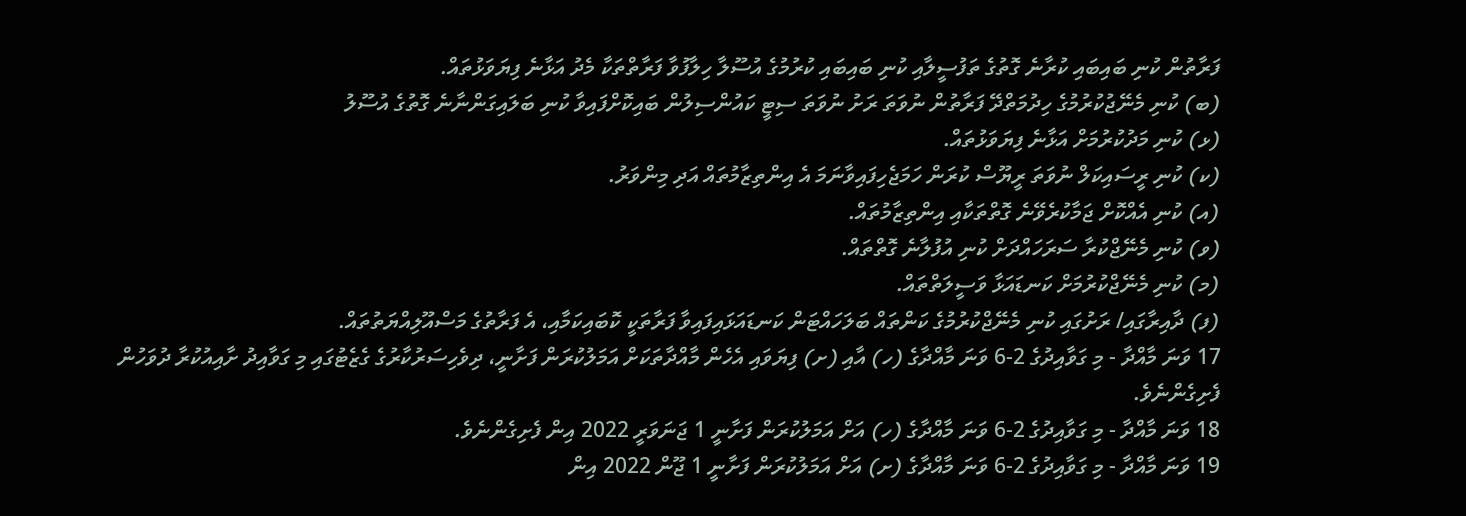ފަރާތުން ކުނި ބައިބައި ކުރާނެ ގޮތުގެ ތަފުސީލާއި ކުނި ބައިބައި ކުރުމުގެ އުސޫލާ ހިލާފުވާ ފަރާތްތަކާ މެދު އަޅާނެ ފިޔަވަޅުތައް.
(ބ) ކުނި މެނޭޖުކުރުމުގެ ހިދުމަތްދޭ ފަރާތުން ނުވަތަ ރަށު ނުވަތަ ސިޓީ ކައުންސިލުން ބައިކޮށްފައިވާ ކުނި ބަލައިގަންނާނެ ގޮތުގެ އުސޫލު
(ޅ) ކުނި މަދުކުރުމަށް އަޅާނެ ފިޔަވަޅުތައް.
(ކ) ކުނި ރީސައިކަލް ނުވަތަ ރީޔޫސް ކުރަން ހަމަޖެހިފައިވާނަމަ އެ އިންތިޒާމުތައް އަދި މިންވަރު.
(އ) ކުނި އެއްކޮށް ޖަމާކުރެވޭނެ ގޮތްތަކާއި އިންތިޒާމުތައް.
(ވ) ކުނި މެނޭޖްކުރާ ސަރަހައްދަށް ކުނި އުފުލާނެ ގޮތްތައް.
(މ) ކުނި މެނޭޖްކުރުމަށް ކަނޑައަޅާ ވަސީލަތްތައް.
(ފ) ދާއިރާގައި/ ރަށުގައި ކުނި މެނޭޖްކުރުމުގެ ކަންތައް ބަލަހައްޓަން ކަނޑައަޅައިފައިވާ ފަރާތަކީ ކޮބައިކަމާއި، އެ ފަރާތުގެ މަސްއޫލިއްޔަތުތައް.
17 ވަނަ މާއްދާ - މި ގަވާއިދުގެ 2-6 ވަނަ މާއްދާގެ (ހ) އާއި (ށ) ފިޔަވައި އެހެން މާއްދާތަކަށް އަމަލުކުރަން ފަށާނީ، ދިވެހިސަރުކާރުގެ ގެޒެޓުގައި މި ގަވާއިދު ށާއިއުކުރާ ދުވަހުން ފެށިގެންނެވެ.
18 ވަނަ މާއްދާ - މި ގަވާއިދުގެ 2-6 ވަނަ މާއްދާގެ (ހ) އަށް އަމަލުކުރަން ފަށާނީ 1 ޖަނަވަރީ 2022 އިން ފެށިގެންނެވެ.
19 ވަނަ މާއްދާ - މި ގަވާއިދުގެ 2-6 ވަނަ މާއްދާގެ (ށ) އަށް އަމަލުކުރަން ފަށާނީ 1 ޖޫން 2022 އިން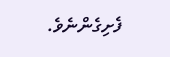ފެށިގެންނެވެ.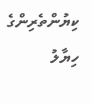ކިޔުންތެރިންގެ ހިޔާލު